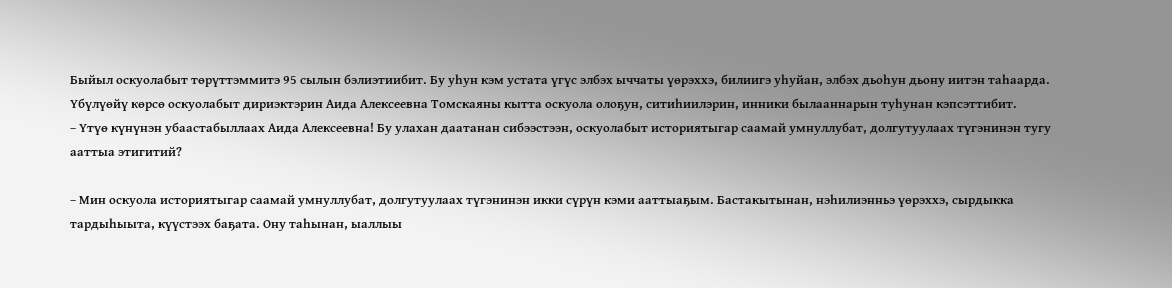Быйыл оскуолабыт төрүттэммитэ 95 сылын бэлиэтиибит. Бу уһун кэм устата үгүс элбэх ыччаты үөрэххэ, билиигэ уһуйан, элбэх дьоһун дьону иитэн таһаарда. Үбүлүөйү көрсө оскуолабыт дириэктэрин Аида Алексеевна Томскаяны кытта оскуола олоҕун, ситиһиилэрин, инники былааннарын туһунан кэпсэттибит.
– Үтүө күнүнэн убаастабыллаах Аида Алексеевна! Бу улахан даатанан сибээстээн, оскуолабыт историятыгар саамай умнуллубат, долгутуулаах түгэнинэн тугу ааттыа этигитий?

– Мин оскуола историятыгар саамай умнуллубат, долгутуулаах түгэнинэн икки сүрүн кэми ааттыаҕым. Бастакытынан, нэһилиэнньэ үөрэххэ, сырдыкка тардыһыыта, күүстээх баҕата. Ону таһынан, ыаллыы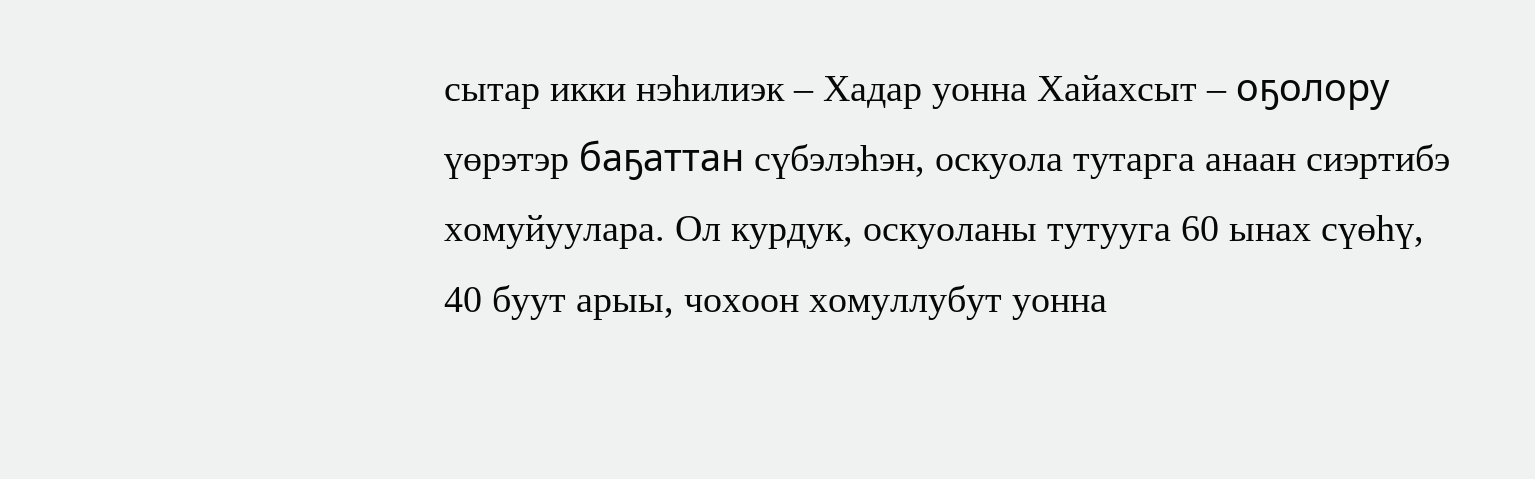сытар икки нэһилиэк – Хадар уонна Хайахсыт – оҕолору үөрэтэр баҕаттан сүбэлэһэн, оскуола тутарга анаан сиэртибэ хомуйуулара. Ол курдук, оскуоланы тутууга 60 ынах сүөһү, 40 буут арыы, чохоон хомуллубут уонна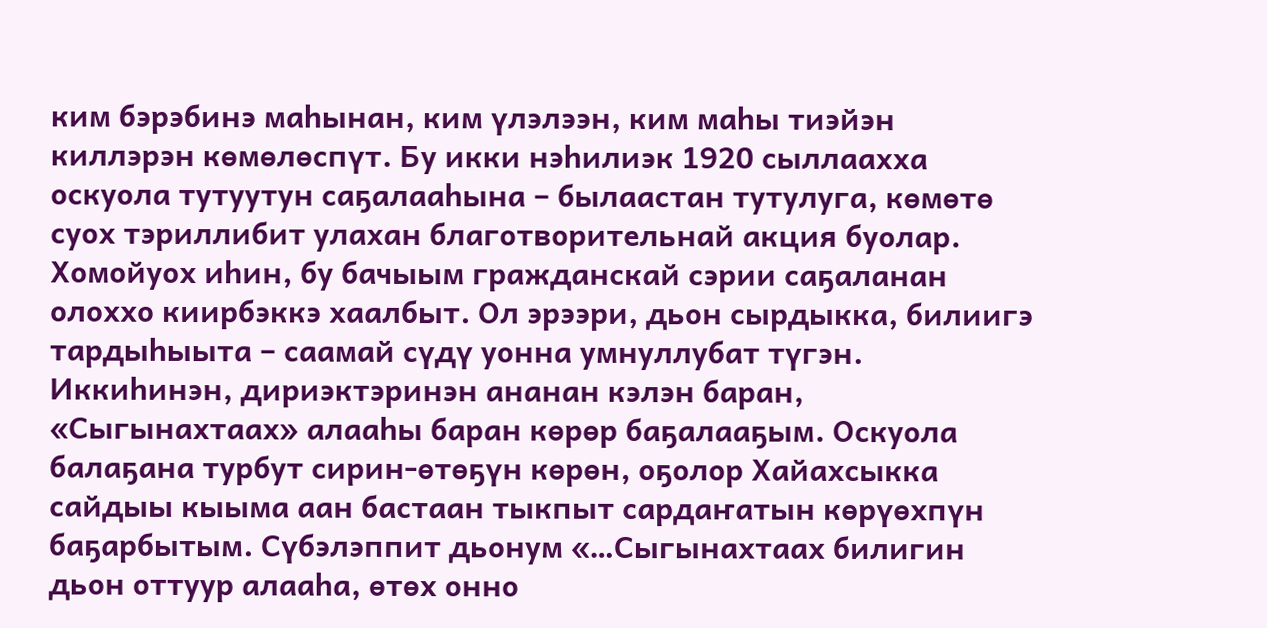ким бэрэбинэ маһынан, ким үлэлээн, ким маһы тиэйэн киллэрэн көмөлөспүт. Бу икки нэһилиэк 1920 сыллаахха оскуола тутуутун саҕалааһына – былаастан тутулуга, көмөтө суох тэриллибит улахан благотворительнай акция буолар. Хомойуох иһин, бу бачыым гражданскай сэрии саҕаланан олоххо киирбэккэ хаалбыт. Ол эрээри, дьон сырдыкка, билиигэ тардыһыыта – саамай сүдү уонна умнуллубат түгэн.
Иккиһинэн, дириэктэринэн ананан кэлэн баран, «Сыгынахтаах» алааһы баран көрөр баҕалааҕым. Оскуола балаҕана турбут сирин-өтөҕүн көрөн, оҕолор Хайахсыкка сайдыы кыыма аан бастаан тыкпыт сардаҥатын көрүөхпүн баҕарбытым. Сүбэлэппит дьонум «…Сыгынахтаах билигин дьон оттуур алааһа, өтөх онно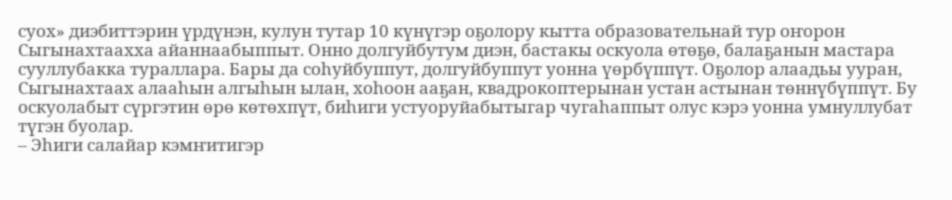суох» диэбиттэрин үрдүнэн, кулун тутар 10 күнүгэр оҕолору кытта образовательнай тур оҥорон Сыгынахтаахха айаннаабыппыт. Онно долгуйбутум диэн, бастакы оскуола өтөҕө, балаҕанын мастара сууллубакка тураллара. Бары да соһуйбуппут, долгуйбуппут уонна үөрбүппүт. Оҕолор алаадьы ууран, Сыгынахтаах алааһын алгыһын ылан, хоһоон ааҕан, квадрокоптерынан устан астынан төннүбүппүт. Бу оскуолабыт сүргэтин өрө көтөхпүт, биһиги устуоруйабытыгар чугаһаппыт олус кэрэ уонна умнуллубат түгэн буолар.
– Эһиги салайар кэмҥитигэр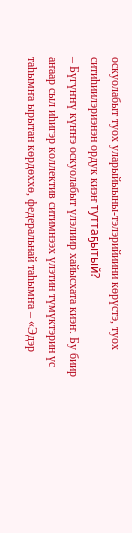оскуолабыт туох уларыйыыны-тэлэрийиини көрүстэ, туох ситиһиилэриэнэн ордук киэҥ туттаҕытый?
– Бүгүҥҥү күҥҥэ оскуолабыт үлэлиир хайысхата киэҥ. Бу биир аҥаар сыл иһигэр коллектив ситимнээх үлэтин түмүктэрин үс таһымҥа ырытан көрдөххө, федеральнай таһымҥа – «Эдэр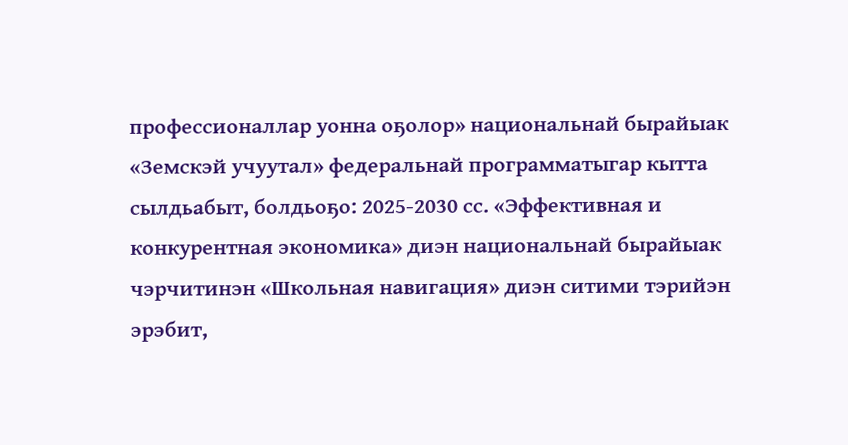профессионаллар уонна оҕолор» национальнай бырайыак «Земскэй учуутал» федеральнай программатыгар кытта сылдьабыт, болдьоҕо: 2025-2030 сс. «Эффективная и конкурентная экономика» диэн национальнай бырайыак чэрчитинэн «Школьная навигация» диэн ситими тэрийэн эрэбит,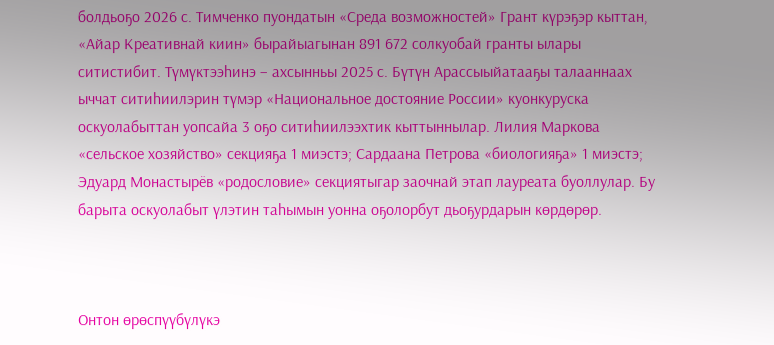болдьоҕо 2026 с. Тимченко пуондатын «Среда возможностей» Грант күрэҕэр кыттан, «Айар Креативнай киин» бырайыагынан 891 672 солкуобай гранты ылары ситистибит. Түмүктээһинэ – ахсынньы 2025 с. Бүтүн Арассыыйатааҕы талааннаах ыччат ситиһиилэрин түмэр «Национальное достояние России» куонкуруска оскуолабыттан уопсайа 3 оҕо ситиһиилээхтик кыттыннылар. Лилия Маркова «сельское хозяйство» секцияҕа 1 миэстэ; Сардаана Петрова «биологияҕа» 1 миэстэ; Эдуард Монастырёв «родословие» секциятыгар заочнай этап лауреата буоллулар. Бу барыта оскуолабыт үлэтин таһымын уонна оҕолорбут дьоҕурдарын көрдөрөр.



Онтон өрөспүүбүлүкэ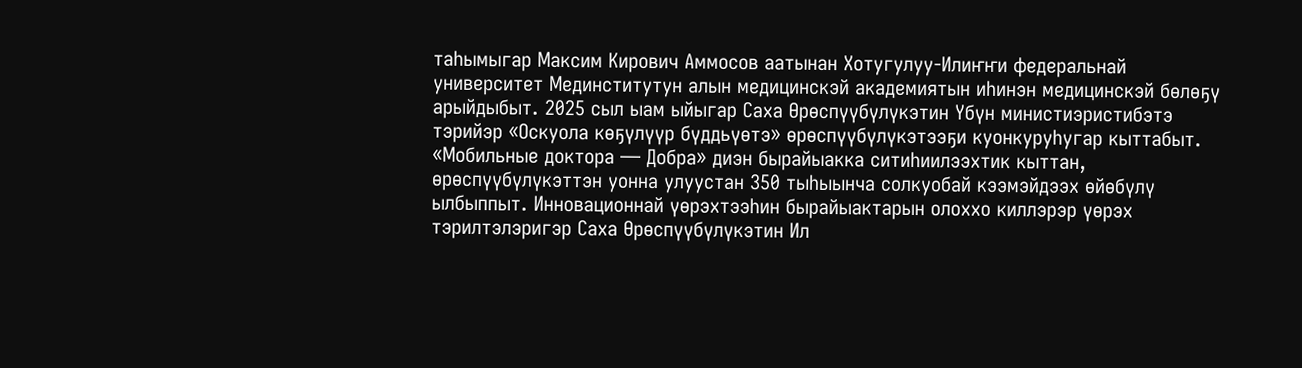таһымыгар Максим Кирович Аммосов аатынан Хотугулуу-Илиҥҥи федеральнай университет Мединститутун алын медицинскэй академиятын иһинэн медицинскэй бөлөҕү арыйдыбыт. 2025 сыл ыам ыйыгар Саха Өрөспүүбүлүкэтин Үбүн министиэристибэтэ тэрийэр «Оскуола көҕүлүүр бүддьүөтэ» өрөспүүбүлүкэтээҕи куонкуруһугар кыттабыт. «Мобильные доктора — Добра» диэн бырайыакка ситиһиилээхтик кыттан, өрөспүүбүлүкэттэн уонна улуустан 350 тыһыынча солкуобай кээмэйдээх өйөбүлү ылбыппыт. Инновационнай үөрэхтээһин бырайыактарын олоххо киллэрэр үөрэх тэрилтэлэригэр Саха Өрөспүүбүлүкэтин Ил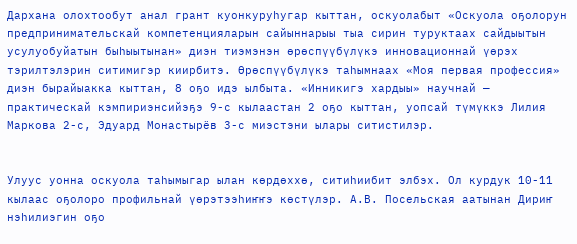Дархана олохтообут анал грант куонкуруһугар кыттан, оскуолабыт «Оскуола оҕолорун предпринимательскай компетенцияларын сайыннарыы тыа сирин туруктаах сайдыытын усулуобуйатын быһыытынан» диэн тиэмэнэн өрөспүүбүлүкэ инновационнай үөрэх тэрилтэлэрин ситимигэр киирбитэ. Өрөспүүбүлүкэ таһымнаах «Моя первая профессия» диэн бырайыакка кыттан, 8 оҕо идэ ылбыта. «Инникигэ хардыы» научнай — практическай кэмпириэнсийэҕэ 9-с кылаастан 2 оҕо кыттан, уопсай түмүккэ Лилия Маркова 2-с, Эдуард Монастырёв 3-с миэстэни ылары ситистилэр.


Улуус уонна оскуола таһымыгар ылан көрдөххө, ситиһиибит элбэх. Ол курдук 10-11 кылаас оҕолоро профильнай үөрэтээһиҥҥэ көстүлэр. А.В. Посельская аатынан Дириҥ нэһилиэгин оҕо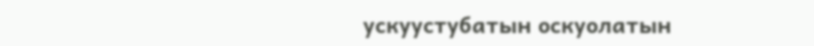ускуустубатын оскуолатын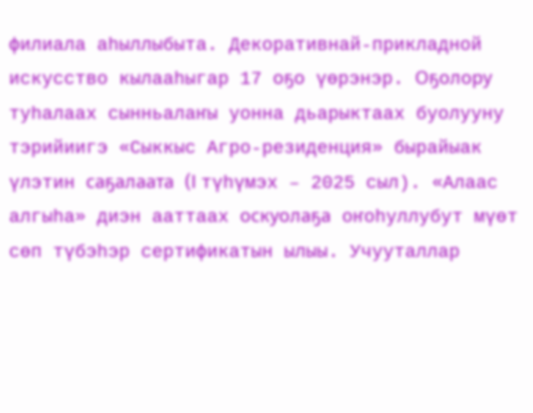филиала аһыллыбыта. Декоративнай-прикладной искусство кылааһыгар 17 оҕо үөрэнэр. Оҕолору туһалаах сынньалаҥы уонна дьарыктаах буолууну тэрийиигэ «Сыккыс Агро-резиденция» бырайыак үлэтин саҕалаата (I түһүмэх – 2025 сыл). «Алаас алгыһа» диэн ааттаах оскуолаҕа оҥоһуллубут мүөт сөп түбэһэр сертификатын ылыы. Учууталлар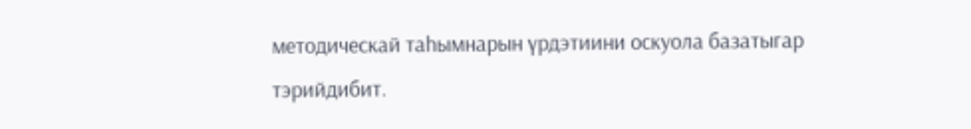методическай таһымнарын үрдэтиини оскуола базатыгар тэрийдибит.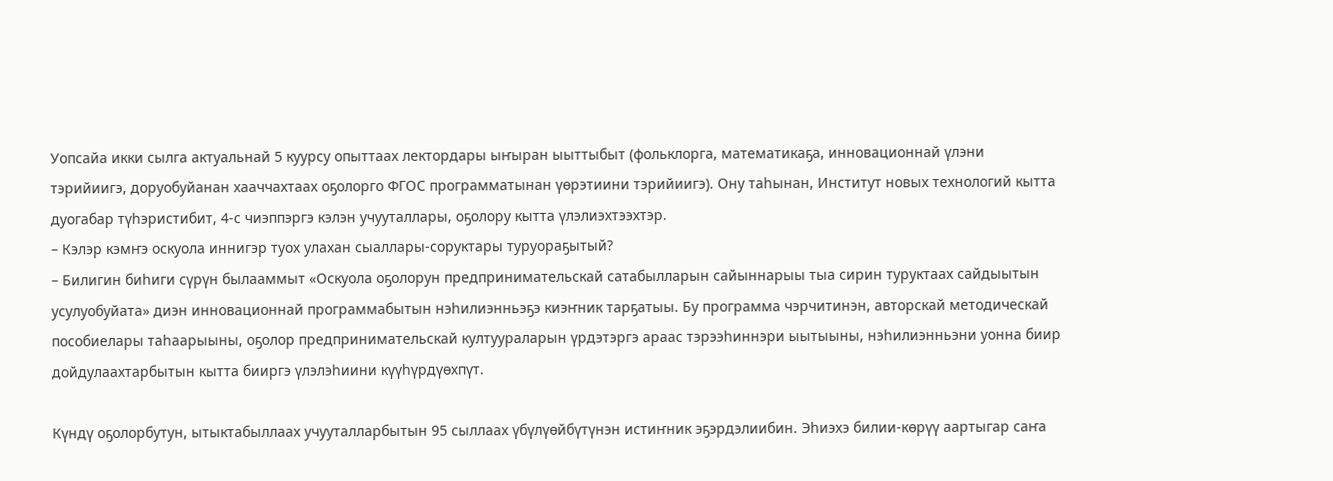Уопсайа икки сылга актуальнай 5 куурсу опыттаах лектордары ыҥыран ыыттыбыт (фольклорга, математикаҕа, инновационнай үлэни тэрийиигэ, доруобуйанан хааччахтаах оҕолорго ФГОС программатынан үөрэтиини тэрийиигэ). Ону таһынан, Институт новых технологий кытта дуогабар түһэристибит, 4-с чиэппэргэ кэлэн учууталлары, оҕолору кытта үлэлиэхтээхтэр.
– Кэлэр кэмҥэ оскуола иннигэр туох улахан сыаллары-соруктары туруораҕытый?
– Билигин биһиги сүрүн былааммыт «Оскуола оҕолорун предпринимательскай сатабылларын сайыннарыы тыа сирин туруктаах сайдыытын усулуобуйата» диэн инновационнай программабытын нэһилиэнньэҕэ киэҥник тарҕатыы. Бу программа чэрчитинэн, авторскай методическай пособиелары таһаарыыны, оҕолор предпринимательскай култуураларын үрдэтэргэ араас тэрээһиннэри ыытыыны, нэһилиэнньэни уонна биир дойдулаахтарбытын кытта бииргэ үлэлэһиини күүһүрдүөхпүт.

Күндү оҕолорбутун, ытыктабыллаах учууталларбытын 95 сыллаах үбүлүөйбүтүнэн истиҥник эҕэрдэлиибин. Эһиэхэ билии-көрүү аартыгар саҥа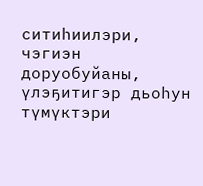ситиһиилэри, чэгиэн доруобуйаны, үлэҕитигэр дьоһун түмүктэри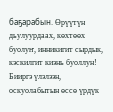баҕарабын. Өрүүтүн дьулуурдаах, көхтөөх буолуҥ, инникигит сырдык, кэскилгит киэнь буоллун! Бииргэ үлэлээн, оскуолабытын өссө үрдүк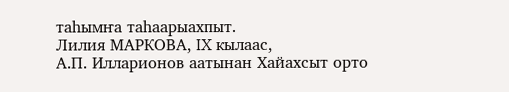таһымҥа таһаарыахпыт.
Лилия МАРКОВА, IX кылаас,
А.П. Илларионов аатынан Хайахсыт орто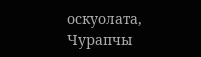оскуолата, Чурапчы